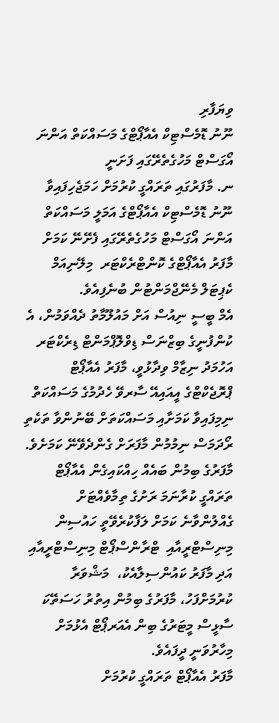ވިޔަފާރި
ނޫނު ޑޮމެސްޓިކް އެއާޕޯޓްގެ މަސައްކަތް އަންނަ އޯގަސްޓް މަހުގެތެރޭގައި ފަށަނީ
ނ. މާފަރުގައި ތަރައްގީ ކުރުމަށް ހަމަޖެހިފައިވާ ނޫނު ޑޮމެސްޓިކް އެއާޕޯޓްގެ އަމަލީ މަސައްކަތް އަންނަ އޯގަސްޓް މަހުގެތެރޭގައި ފެށޭނޭ ކަމަށް މާފަރު އެއާޕޯޓްގެ ކޮންޓްރެކްޓަރ  މިލޭނިއަމް ކެޕިޓަލް މެނޭޖްމަންޓުން ބުނެފިއެވެ.
އެމް ބީސީ ނިއުސް އަށް މައުލޫމާތު ދެއްވަމުން، އެ ކުންފުނީގެ ބިޒްނަސް ޑިވްލޮޕްމަންޓް ޑިރެކްޓަރ އަހުމަދު ނިޒާމް ވިދާޅުވީ، މާފަރު އެއާޕޯޓް ޕްރޮޖެކްޓްގެ އީއައިއޭ ސާރވޭ ހެދުމުގެ މަސައްކަތް ނިމިފައިވާ ކަމަށާއި މަސައްކަތަށް ބޭނުންވާ ތަކެތި ރޯދަމަސް ނިމުމުން މާފަރަށް ގެންދެވޭނޭ ކަމަށެވެ. މާފަރުގެ ބިމުން ބައެއް ހިއްކައިގެން އެއާޕޯޓް ތަރައްގީ ކުރާނަމަ ރަށުގެ ތިމާވެއްޓަށް ގެއްލުންވާނެ ކަމަށް ލަފާކުރެވޭތީ ހައުސިން މިނިސްޓްރީއާއި  ޓްރާންސްޕޯޓް މިނިސްޓްރީއާއި އަދި މާފަރު ކައުންސިލާއެކު،  މަޝްވަރާ ކުރުމަށްފަހު، މާފަރުގެ ބިމުން އިތުރު ހަސަތޭކަ ސާޅީސް މީޓަރުގެ ބިން އެއަރޕޯޓް އެޅުމަށް މިހާރުވަނީ ދީފައެވެ.
މާފަރު އެއާޕޯޓް ތަރައްގީ ކުރުމަށް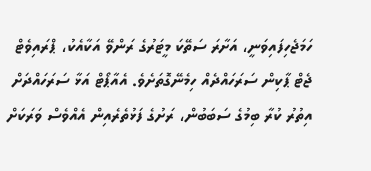ހަމަޖެހިފައިވަނީ، އަށާރަ ސަތޭކަ މީޓަރުގެ ރަންވޭ އަކާއެކު، ޕްރައިވެޓް ޖެޓް ޕާކިން ސަރަހައްދެއް ހިމެނޭގޮތަށެވެ. އެއާޕޯޓް އަޅާ ސަރަހައްދަށް އިތުރު ކުރާ ބިމުގެ ސަބަބުން، ރަށުގެ ފަޅުތެރެއިން އެއްވެސް ވަރަކަށް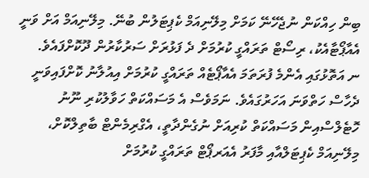ބިން ހިއްކަން ނުޖެހޭނޭ ކަމަށް މިލޭނިއަމް ކެޕިޓަލުން ބުނޭ. މިލޭނިއަމް އަށް ވަނީ އެއާޕޯޓާއެކު، ރިސޯޓް ތަރައްގީ ކުރުމަށް ދެ ފަޅުރަށް ސަރުކާރުން ދޫކޮށްފައެވެ.
ނ އަތޮޅުގައި އެންމެ ފުރަތަމަ އެއާޕޯޓެއް ތަރައްގީ ކުރުމަށް އިއުލާނު ކޮށްފައިވަނީ ދެހާސް ހަތްވަނަ އަހަރުގައެވެ. ނަމަވެސް އެ މަސައްކަތް ހަވާލުކުރި ނޫނު ހޮޓެލްސްއިން މަސައްކަތް ކުރިއަށް ނުގެންދާތީ، އެގްރިމެންޓް ބާތިލްކޮށް، މިލޭނިއަމް ކެޕިޓަލްއާއި މާފަރު އެއަރޕޯޓް ތަރައްގީ ކުރުމަށް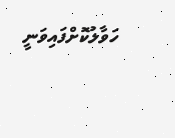ހަވާލުކޮށްފައިވަނީ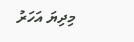މިދިޔަ އަހަރު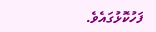ފަހުކޮޅުގައެވެ.